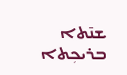ܫܢ̄ܬܐ ܒܪܝܟܼܬܐ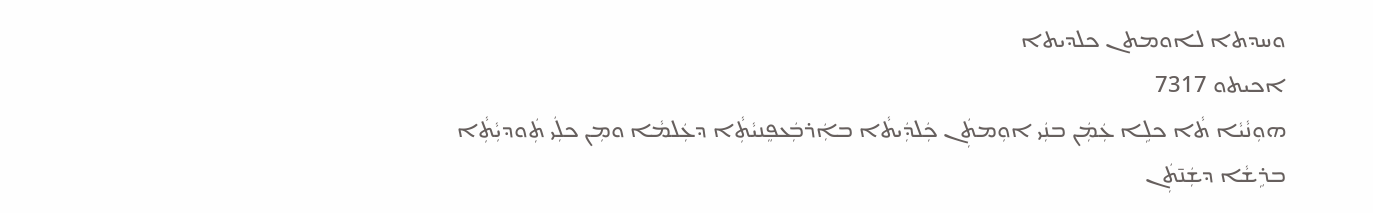ܘܚܕܬܐ ܠܐܘܡܬܢ ܟܠܕܝܬܐ
ܐܟܝܬܘ 7317
ܗܘܼܢܵܝܵܐ ܬܵܐ ܟܠܹܐ ܥܲܡܲܢ ܒܢܲܝ ܐܘܼܡܬܲܢ ܟܲܠܕܲܝܬܵܐ ܒܐܲܪܒܲܥܦܸܢܝܵܬܼܵܐ ܕܥܲܠܡܵܐ ܘܡܼܢ ܟܠܲܝ ܬܲܘܕܝܼܵܬܼܵܐ ܒܪܹܫܵܐ ܕܫܲܢ̄ܬܲܢ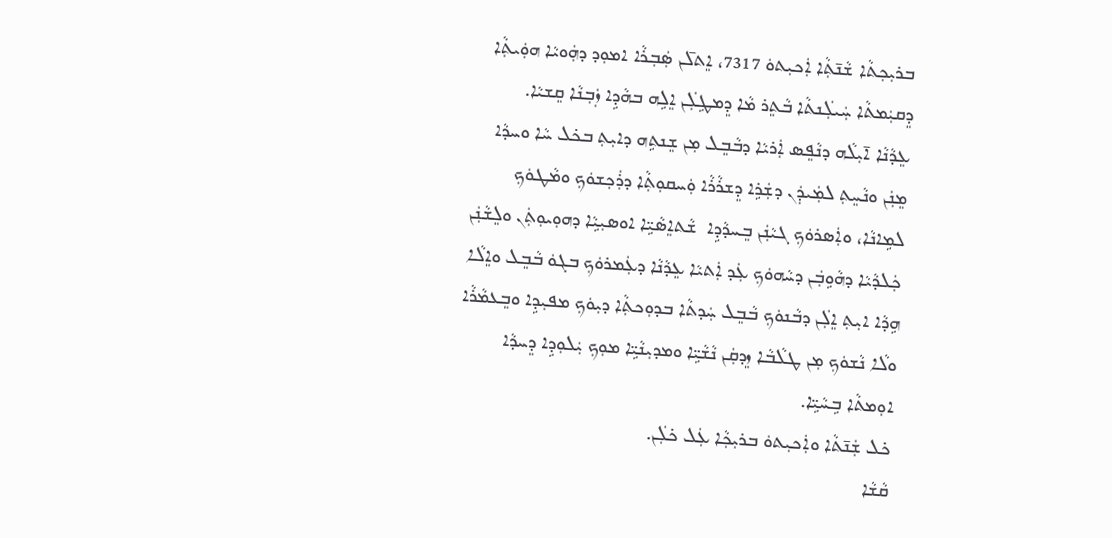ܒܪܝܼܟܼܬܵܐ ܫܵܢ̄ܬܼܵܐ ܐܲܟܝܼܬܘܿ 7317، ܐܸܬܠ̄ܢ ܣܲܒܼܪܵܐ ܐܡܘܼܕ ܕܗܲܘܝܵܐ ܗܘܲܝܬܼܵܐ ܕܸܩܝܲܡܬܵܐ ܚܲܝܠܲܢܬܵܐ ܒܵܬܸܪ ܡܵܐ ܕܸܡܛܹܠܲܢ ܐܸܠܹܗ ܒܗܵܕܹܐ ܙܲܒܼܢܵܐ ܩܸܫܝܵܐ.
ܥܸܕܵܢܵܐ ܐ̄ܝܼܠܵܗ ܕܢܵܦܸܣ ܐܲܪܝܵܐ ܕܒܵܒܸܠ ܡܼܢ ܫܸܢܬܹܗ ܕܐܝܼܬܼ ܒܟ̇ܠ ܚܵܐ ܘܚܕܵܐ ܡܸܢܲܢ ܘܢܵܚܸܬܼ ܠܡܲܝܕܲܢ ܕܫܲܪܹܐ ܕܸܫܪܵܪܵܐ ܘܲܚܩܘܼܬܼܵܐ ܕܪܲܟܼܫܘܿܟܼ ܘܡܵܛܘܿܟܼ ܠܡܹܐܢܵܐ، ܘܐܲܣܪܘܿܟܼ ܓܝܵܢܲܢ ܒܸܚܕܵܕܹܐ  ܫܵܬܐܸܣܵܝܹ̈ܐ ܐܘܣܝܼܝܹܵܐ ܕܗܘܼܝܘܼܬܲܢ ܘܠܸܫܵܢܲܢ ܟܲܠܕܵܝܵܐ ܕܗܵܘܹܒܲܢ ܕܚܵܗܘܿܟܼ ܥܲܕ ܐܲܬܝܵܐ ܥܸܕܵܢܵܐ ܕܥܲܡܪܘܿܟܼ ܒܓܘܿ ܒܵܒܸܠ ܘܐܸܠܵܐ ܗܹܕܵܐ ܐܝܼܬܼ ܐܸܠܲܢ ܕܒܵܢܘܿܟܼ ܒܵܒܸܠ ܚܲܕܬܵܐ ܒܕܘܼܟܬܼܵܐ ܕܝܼܘܿܟܼ ܡܦܝܼܕܹܐ ܘܒܸܥܡܵܪܵܐ ܘܠܵܐ ܢܵܫܘܿܟܼ ܡܼܢ ܛܠܵܒܵܐ ܙܸܕܩܲܢ ܢܵܫܵܝܹ̈ܐ ܘܡܕܝܼܢܵܝܹ̈ܐ ܡܘܼܟܼ ܝܲܠܘܼܕܹܐ ܕܸܚܕܵܐ ܐܘܼܡܬܵܐ ܒܹܚܵܝܹ̈ܐ.
ܟ̇ܠ ܫܲܢ̄ܬܵܐ ܘܐܲܟܝܼܬܘܿ ܒܪܝܼܟܼܵܐ ܥܲܠ ܟ̇ܠܲܢ.
ܩܵܫܵܐ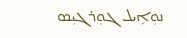ܢܘܼܐܹܝܠ ܓܘܼܪܓܝܼܣ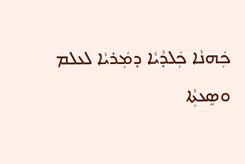ܟܲܗܢܵܐ ܟܲܠܕܵܝܵܐ ܕܡܲܪܝܵܐ ܠܥܠܡ
ܘܣܸܥܬܼܵܐ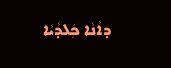ܕܐܵܢܵܐ ܟܲܠܕܵܝܵܐ